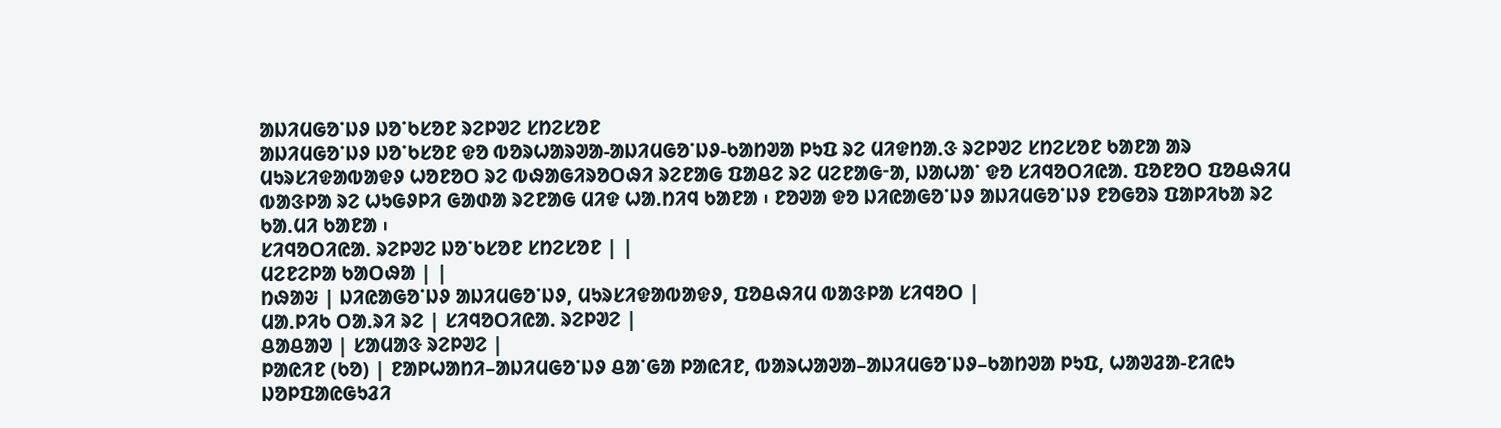ᱟᱡᱤᱢᱜᱚᱸᱡᱽ ᱡᱚᱸᱠᱥᱚᱱ ᱨᱮᱞᱣᱮ ᱥᱴᱮᱥᱚᱱ
ᱟᱡᱤᱢᱜᱚᱸᱡᱽ ᱡᱚᱸᱠᱥᱚᱱ ᱫᱚ ᱵᱚᱨᱦᱟᱨᱣᱟ-ᱟᱡᱤᱢᱜᱚᱸᱡᱽ-ᱠᱟᱴᱣᱟ ᱞᱩᱯ ᱨᱮ ᱢᱤᱫᱴᱟᱹᱝ ᱨᱮᱞᱣᱮ ᱥᱴᱮᱥᱚᱱ ᱠᱟᱱᱟ ᱟᱨ ᱢᱩᱨᱥᱤᱫᱟᱵᱟᱫᱽ ᱦᱚᱱᱚᱛ ᱨᱮ ᱵᱷᱟᱜᱤᱨᱚᱛᱷᱤ ᱨᱮᱱᱟᱜ ᱯᱟᱪᱮ ᱨᱮ ᱢᱮᱱᱟᱜᱼᱟ, ᱡᱟᱦᱟᱸ ᱫᱚ ᱥᱤᱧᱚᱛᱤᱭᱟᱹ ᱯᱚᱱᱚᱛ ᱯᱚᱪᱷᱤᱢ ᱵᱟᱝᱞᱟ ᱨᱮ ᱦᱩᱜᱽᱞᱤ ᱜᱟᱰᱟ ᱨᱮᱱᱟᱜ ᱢᱤᱫ ᱦᱟᱹᱴᱤᱧ ᱠᱟᱱᱟ ᱾ ᱱᱚᱣᱟ ᱫᱚ ᱡᱤᱭᱟᱜᱚᱸᱡᱽ ᱟᱡᱤᱢᱜᱚᱸᱡᱽ ᱱᱚᱜᱚᱨ ᱯᱟᱞᱤᱠᱟ ᱨᱮ ᱠᱟᱹᱢᱤ ᱠᱟᱱᱟ ᱾
ᱥᱤᱧᱚᱛᱤᱭᱟᱹ ᱨᱮᱞᱣᱮ ᱡᱚᱸᱠᱥᱚᱱ ᱥᱴᱮᱥᱚᱱ | |
ᱢᱮᱱᱮᱞᱟ ᱠᱟᱛᱷᱟ | |
ᱴᱷᱟᱶ | ᱡᱤᱭᱟᱜᱚᱸᱡᱽ ᱟᱡᱤᱢᱜᱚᱸᱡᱽ, ᱢᱩᱨᱥᱤᱫᱟᱵᱟᱫᱽ, ᱯᱚᱪᱷᱤᱢ ᱵᱟᱝᱞᱟ ᱥᱤᱧᱚᱛ |
ᱢᱟᱹᱞᱤᱠ ᱛᱟᱹᱨᱤ ᱨᱮ | ᱥᱤᱧᱚᱛᱤᱭᱟᱹ ᱨᱮᱞᱣᱮ |
ᱪᱟᱪᱟᱣ | ᱥᱟᱢᱟᱝ ᱨᱮᱞᱣᱮ |
ᱞᱟᱭᱤᱱ (ᱠᱚ) | ᱱᱟᱞᱦᱟᱴᱤ–ᱟᱡᱤᱢᱜᱚᱸᱡᱽ ᱪᱟᱸᱜᱟ ᱞᱟᱭᱤᱱ, ᱵᱟᱨᱦᱟᱣᱟ–ᱟᱡᱤᱢᱜᱚᱸᱡᱽ–ᱠᱟᱴᱣᱟ ᱞᱩᱯ, ᱦᱟᱣᱲᱟ-ᱱᱤᱭᱩ ᱡᱚᱞᱯᱟᱭᱜᱩᱲᱤ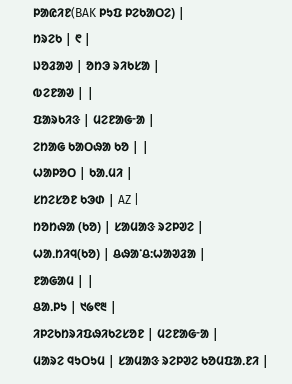ᱞᱟᱭᱤᱱ(BAK ᱞᱩᱯ ᱞᱮᱠᱟᱛᱮ) |
ᱴᱨᱮᱠ | ᱖ |
ᱡᱚᱲᱟᱣ | ᱚᱴᱳ ᱨᱤᱠᱥᱟ |
ᱵᱮᱱᱟᱣ | |
ᱯᱟᱨᱠᱤᱝ | ᱢᱮᱱᱟᱜᱼᱟ |
ᱮᱴᱟᱜ ᱠᱟᱛᱷᱟ ᱠᱚ | |
ᱦᱟᱞᱚᱛ | ᱠᱟᱹᱢᱤ |
ᱥᱴᱮᱥᱚᱱ ᱠᱳᱰ | AZ |
ᱴᱚᱴᱷᱟ (ᱠᱚ) | ᱥᱟᱢᱟᱝ ᱨᱮᱞᱣᱮ |
ᱦᱟᱹᱴᱤᱧ(ᱠᱚ) | ᱪᱷᱟᱸᱪ:ᱦᱟᱣᱲᱟ |
ᱱᱟᱜᱟᱢ | |
ᱪᱟᱹᱞᱩ | ᱑᱙᱖᱓ |
ᱤᱞᱮᱠᱴᱨᱤᱯᱷᱤᱠᱮᱥᱚᱱ | ᱢᱮᱱᱟᱜᱼᱟ |
ᱢᱟᱨᱮ ᱧᱩᱛᱩᱢ | ᱥᱟᱢᱟᱝ ᱨᱮᱞᱣᱮ ᱠᱚᱢᱯᱟᱹᱱᱤ |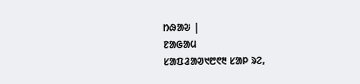ᱴᱷᱟᱶ |
ᱱᱟᱜᱟᱢ
ᱥᱟᱯᱲᱟᱣ᱑᱘᱖᱓ ᱥᱟᱞ ᱨᱮ,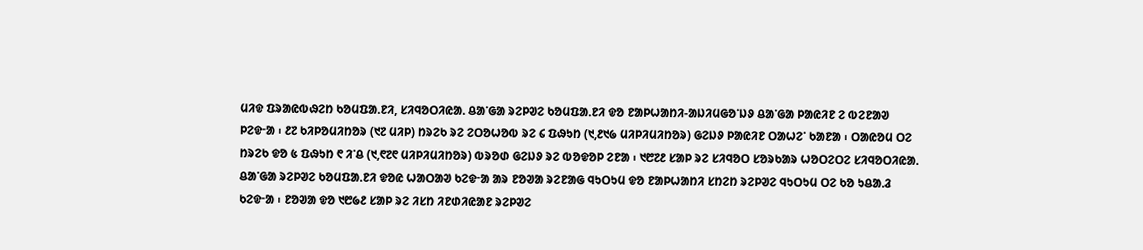ᱢᱤᱫ ᱯᱨᱟᱭᱵᱷᱮᱴ ᱠᱚᱢᱯᱟᱹᱱᱤ, ᱥᱤᱧᱚᱛᱤᱭᱟᱹ ᱪᱟᱸᱜᱟ ᱨᱮᱞᱣᱮ ᱠᱚᱢᱯᱟᱹᱱᱤ ᱫᱚ ᱱᱟᱞᱦᱟᱴᱤ-ᱟᱡᱤᱢᱜᱚᱸᱡᱽ ᱪᱟᱸᱜᱟ ᱞᱟᱭᱤᱱ ᱮ ᱵᱮᱱᱟᱣ ᱞᱮᱫᱼᱟ ᱾ ᱒᱗ ᱠᱤᱞᱚᱢᱤᱴᱚᱨ (᱑᱗ ᱢᱤᱞ) ᱴᱨᱮᱠ ᱨᱮ ᱮᱛᱚᱦᱚᱵ ᱨᱮ ᱔ ᱯᱷᱩᱴ (᱑,᱒᱑᱙ ᱢᱤᱞᱤᱢᱤᱴᱚᱨ) ᱜᱮᱡᱽ ᱞᱟᱭᱤᱱ ᱛᱟᱦᱮᱸ ᱠᱟᱱᱟ ᱾ ᱛᱟᱭᱚᱢ ᱛᱮ ᱴᱨᱮᱠ ᱫᱚ ᱕ ᱯᱷᱩᱴ ᱖ ᱤᱸᱪ (᱑,᱖᱗᱖ ᱢᱤᱞᱤᱢᱤᱴᱚᱨ) ᱵᱨᱚᱰ ᱜᱮᱡᱽ ᱨᱮ ᱵᱚᱫᱚᱞ ᱮᱱᱟ ᱾ ᱑᱘᱗᱒ ᱥᱟᱞ ᱨᱮ ᱥᱤᱧᱚᱛ ᱥᱚᱨᱠᱟᱨ ᱦᱚᱛᱮᱛᱮ ᱥᱤᱧᱚᱛᱤᱭᱟᱹ ᱪᱟᱸᱜᱟ ᱨᱮᱞᱣᱮ ᱠᱚᱢᱯᱟᱹᱱᱤ ᱫᱚᱭ ᱦᱟᱛᱟᱣ ᱠᱮᱫᱼᱟ ᱟᱨ ᱱᱚᱣᱟ ᱨᱮᱱᱟᱜ ᱧᱩᱛᱩᱢ ᱫᱚ ᱱᱟᱞᱦᱟᱴᱤ ᱥᱴᱮᱴ ᱨᱮᱞᱣᱮ ᱧᱩᱛᱩᱢ ᱛᱮ ᱠᱚ ᱩᱪᱟᱹᱲ ᱠᱮᱫᱼᱟ ᱾ ᱱᱚᱣᱟ ᱫᱚ ᱑᱘᱙᱒ ᱥᱟᱞ ᱨᱮ ᱤᱥᱴ ᱤᱱᱰᱤᱭᱟᱱ ᱨᱮᱞᱣᱮ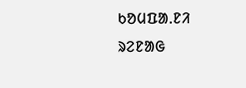ᱠᱚᱢᱯᱟᱹᱱᱤ ᱨᱮᱱᱟᱜ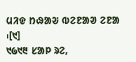ᱢᱤᱫ ᱴᱷᱟᱶ ᱵᱮᱱᱟᱣ ᱮᱱᱟ ᱾[᱑]
᱑᱙᱑᱓ ᱥᱟᱞ ᱨᱮ,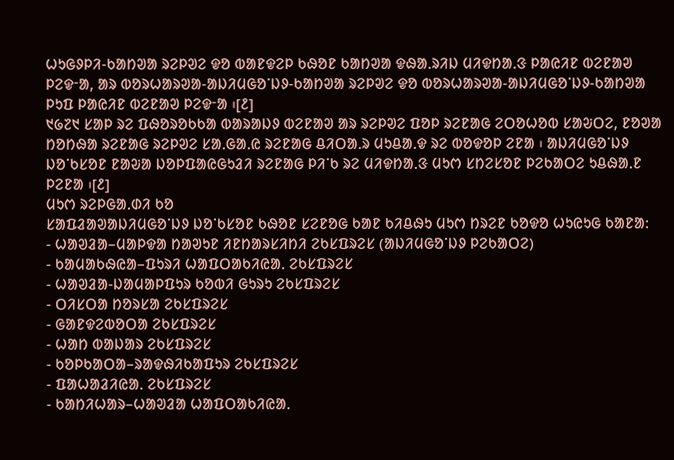ᱦᱩᱜᱽᱞᱤ-ᱠᱟᱴᱣᱟ ᱨᱮᱞᱣᱮ ᱫᱚ ᱵᱟᱱᱫᱮᱞ ᱠᱷᱚᱱ ᱠᱟᱴᱣᱟ ᱫᱷᱟᱹᱨᱤᱡ ᱢᱤᱫᱴᱟᱹᱝ ᱞᱟᱭᱤᱱ ᱵᱮᱱᱟᱣ ᱞᱮᱫᱼᱟ, ᱟᱨ ᱵᱚᱨᱦᱟᱨᱣᱟ-ᱟᱡᱤᱢᱜᱚᱸᱡᱽ-ᱠᱟᱴᱣᱟ ᱨᱮᱞᱣᱮ ᱫᱚ ᱵᱚᱨᱦᱟᱨᱣᱟ-ᱟᱡᱤᱢᱜᱚᱸᱡᱽ-ᱠᱟᱴᱣᱟ ᱞᱩᱯ ᱞᱟᱭᱤᱱ ᱵᱮᱱᱟᱣ ᱞᱮᱫᱼᱟ ᱾[᱒]
᱑᱙᱗᱑ ᱥᱟᱞ ᱨᱮ ᱯᱷᱚᱨᱚᱠᱠᱟ ᱵᱟᱨᱟᱡᱽ ᱵᱮᱱᱟᱣ ᱟᱨ ᱨᱮᱞᱣᱮ ᱯᱚᱞ ᱨᱮᱱᱟᱜ ᱮᱛᱚᱦᱚᱵ ᱥᱟᱶᱛᱮ, ᱱᱚᱣᱟ ᱴᱚᱴᱷᱟ ᱨᱮᱱᱟᱜ ᱨᱮᱞᱣᱮ ᱥᱟᱹᱜᱟᱹᱭ ᱨᱮᱱᱟᱜ ᱪᱤᱛᱟᱹᱨ ᱢᱩᱪᱟᱹᱫ ᱨᱮ ᱵᱚᱫᱚᱞ ᱮᱱᱟ ᱾ ᱟᱡᱤᱢᱜᱚᱸᱡᱽ ᱡᱚᱸᱠᱥᱚᱱ ᱱᱟᱶᱟ ᱡᱚᱞᱯᱟᱭᱜᱩᱲᱤ ᱨᱮᱱᱟᱜ ᱞᱤᱸᱠ ᱨᱮ ᱢᱤᱫᱴᱟᱹᱝ ᱢᱩᱬ ᱥᱴᱮᱥᱚᱱ ᱞᱮᱠᱟᱛᱮ ᱩᱪᱷᱟᱹᱱ ᱞᱮᱱᱟ ᱾[᱒]
ᱢᱩᱬ ᱨᱮᱞᱜᱟᱹᱰᱤ ᱠᱚ
ᱥᱟᱯᱲᱟᱣᱟᱡᱤᱢᱜᱚᱸᱡᱽ ᱡᱚᱸᱠᱥᱚᱱ ᱠᱷᱚᱱ ᱥᱮᱱᱚᱜ ᱠᱟᱱ ᱠᱤᱪᱷᱩ ᱢᱩᱬ ᱴᱨᱮᱱ ᱠᱚᱫᱚ ᱦᱩᱭᱩᱜ ᱠᱟᱱᱟ:
- ᱦᱟᱣᱲᱟ–ᱢᱟᱞᱫᱟ ᱴᱟᱣᱩᱱ ᱤᱱᱴᱟᱨᱥᱤᱴᱤ ᱮᱠᱥᱯᱨᱮᱥ (ᱟᱡᱤᱢᱜᱚᱸᱡᱽ ᱞᱮᱠᱟᱛᱮ)
- ᱠᱟᱢᱟᱠᱷᱭᱟ–ᱯᱩᱨᱤ ᱦᱟᱯᱛᱟᱠᱤᱭᱟᱹ ᱮᱠᱥᱯᱨᱮᱥ
- ᱦᱟᱣᱲᱟ-ᱡᱟᱢᱟᱞᱯᱩᱨ ᱠᱚᱵᱤ ᱜᱩᱨᱩ ᱮᱠᱥᱯᱨᱮᱥ
- ᱛᱤᱥᱛᱟ ᱴᱚᱨᱥᱟ ᱮᱠᱥᱯᱨᱮᱥ
- ᱜᱟᱱᱫᱮᱵᱚᱛᱟ ᱮᱠᱥᱯᱨᱮᱥ
- ᱦᱟᱴ ᱵᱟᱡᱟᱨ ᱮᱠᱥᱯᱨᱮᱥ
- ᱠᱚᱞᱠᱟᱛᱟ–ᱨᱟᱫᱷᱤᱠᱟᱯᱩᱨ ᱮᱠᱥᱯᱨᱮᱥ
- ᱯᱟᱦᱟᱲᱤᱭᱟᱹ ᱮᱠᱥᱯᱨᱮᱥ
- ᱠᱟᱴᱤᱦᱟᱨ–ᱦᱟᱣᱲᱟ ᱦᱟᱯᱛᱟᱠᱤᱭᱟᱹ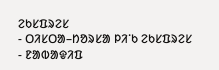ᱮᱠᱥᱯᱨᱮᱥ
- ᱛᱤᱥᱛᱟ–ᱴᱚᱨᱥᱟ ᱞᱤᱸᱠ ᱮᱠᱥᱯᱨᱮᱥ
- ᱱᱟᱵᱟᱫᱤᱯ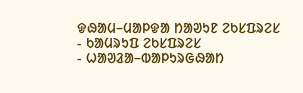ᱫᱷᱟᱢ–ᱢᱟᱞᱫᱟ ᱴᱟᱣᱩᱱ ᱮᱠᱥᱯᱨᱮᱥ
- ᱠᱟᱢᱨᱩᱯ ᱮᱠᱥᱯᱨᱮᱥ
- ᱦᱟᱣᱲᱟ–ᱵᱟᱞᱩᱨᱜᱷᱟᱴ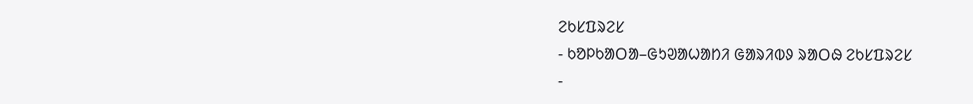ᱮᱠᱥᱯᱨᱮᱥ
- ᱠᱚᱞᱠᱟᱛᱟ–ᱜᱩᱣᱟᱦᱟᱴᱤ ᱜᱟᱨᱤᱵᱽ ᱨᱟᱛᱷ ᱮᱠᱥᱯᱨᱮᱥ
-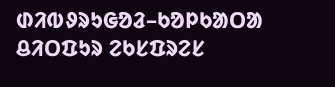ᱰᱤᱵᱽᱨᱩᱜᱚᱲ–ᱠᱚᱞᱠᱟᱛᱟ ᱪᱤᱛᱯᱩᱨ ᱮᱠᱥᱯᱨᱮᱥ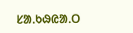ᱥᱟᱹᱠᱷᱭᱟᱹᱛ